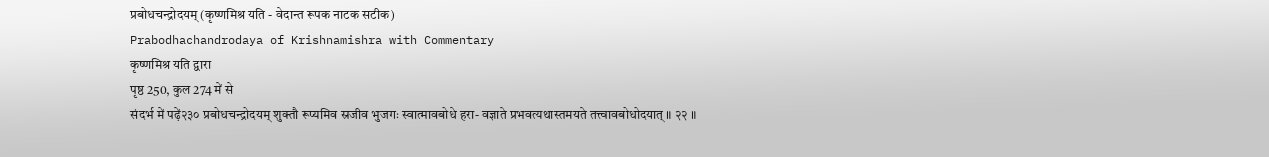प्रबोधचन्द्रोदयम् (कृष्णमिश्र यति - वेदान्त रूपक नाटक सटीक)
Prabodhachandrodaya of Krishnamishra with Commentary
कृष्णमिश्र यति द्वारा
पृष्ठ 250, कुल 274 में से
संदर्भ में पढ़ें२३० प्रबोधचन्द्रोदयम् शुक्तौ रूप्यमिव स्रजीव भुजगः स्वात्मावबोधे हरा- वज्ञाते प्रभवत्यथास्तमयते तत्त्वावबोधोदयात् ॥ २२ ॥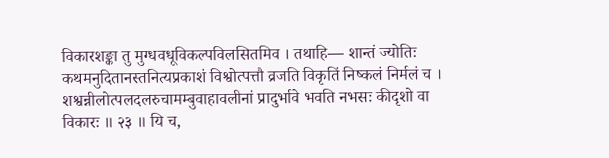विकारशङ्का तु मुग्धवधूविकल्पविलसितमिव । तथाहि— शान्तं ज्योतिः कथमनुदितानस्तनित्यप्रकाशं विश्वोत्पत्तौ व्रजति विकृतिं निष्कलं निर्मलं च । शश्वन्नीलोत्पलदलरुचामम्बुवाहावलीनां प्रादुर्भावे भवति नभसः कीदृशो वा विकारः ॥ २३ ॥ यि च,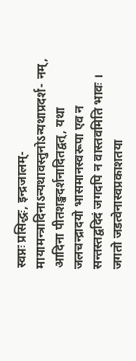स्वप्नः प्रसिद्धः, इन्द्रजालम्-मायामन्त्रादिनाऽन्यथावस्तुनोऽन्यथाप्रदर्श- नम्, आदिना पीतशङ्खदर्शनादितद्वत्, यथा जलचन्द्रादयो भासमानस्वरूपा एव न सन्तस्तद्वदिदं जगदपि न वास्तवमिति भावः । जगतो जडत्वेनास्वप्रकाशतया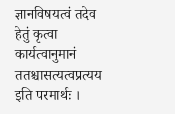ज्ञानविषयत्वं तदेव हेतुं कृत्वा कार्यत्वानुमानं ततश्चासत्यत्वप्रत्यय इति परमार्थः ।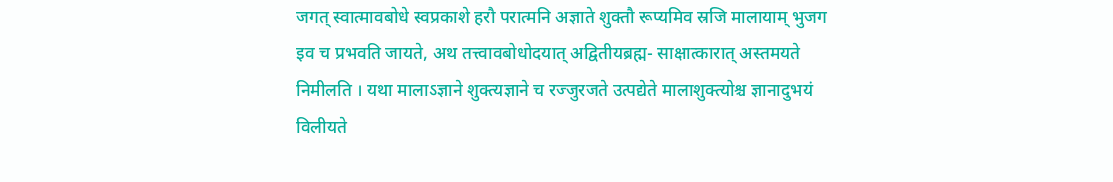जगत् स्वात्मावबोधे स्वप्रकाशे हरौ परात्मनि अज्ञाते शुक्तौ रूप्यमिव स्रजि मालायाम् भुजग इव च प्रभवति जायते, अथ तत्त्वावबोधोदयात् अद्वितीयब्रह्म- साक्षात्कारात् अस्तमयते निमीलति । यथा मालाऽज्ञाने शुक्त्यज्ञाने च रज्जुरजते उत्पद्येते मालाशुक्त्योश्च ज्ञानादुभयं विलीयते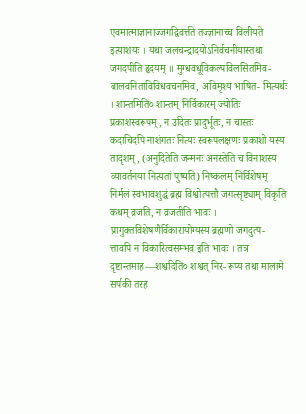एवमात्माज्ञानाज्जगद्विवर्त्तते तज्ज्ञानाच्च विलीयते इत्याशयः । यथा जलचन्द्रादयोऽनिर्वचनीयास्तथा जगदपीति हृदयम् ॥ मुग्धवधूविकल्पविलसितमिव-बालवनिताविविधवचनमिव, अविमृश्य भाषित- मित्यर्थः । शान्तमिति० शान्तम् निर्विकारम् ज्योतिः प्रकाशस्वरूपम्, न उदितः प्रादुर्भूतः, न चास्तः कदाचिदपि नाशंगतः नित्यः स्वरूपलक्षणः प्रकाशो यस्य तादृशम्, (अनुदितेति जन्मनः अनस्तेति च विनाशस्य व्यावर्तनया नित्यतां पुष्यति) निष्कलम् निर्विशेषम् निर्मलं स्वभावशुद्धं ब्रह्म विश्वोत्पत्तौ जगत्सृष्ट्याम् विकृति कथम् व्रजति, न व्रजतीति भावः । प्रागुक्तविशेषणैर्विकारायोग्यस्य ब्रह्मणो जगदुत्प- त्तावपि न विकारित्वसम्भव इति भावः । तत्र दृष्टान्तमाह—शश्वदिति० शश्वत् निर- रूप्य तथा मालामे सर्पकी तरह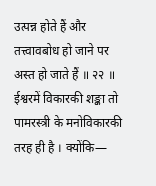उत्पन्न होते हैं और तत्त्वावबोध हो जाने पर अस्त हो जाते हैं ॥ २२ ॥ ईश्वरमें विकारकी शङ्का तो पामरस्त्री के मनोविकारकी तरह ही है । क्योंकि—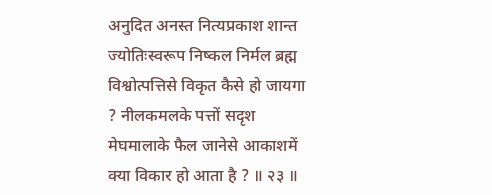अनुदित अनस्त नित्यप्रकाश शान्त ज्योतिःस्वरूप निष्कल निर्मल ब्रह्म विश्वोत्पत्तिसे विकृत कैसे हो जायगा ? नीलकमलके पत्तों सदृश मेघमालाके फैल जानेसे आकाशमें क्या विकार हो आता है ? ॥ २३ ॥